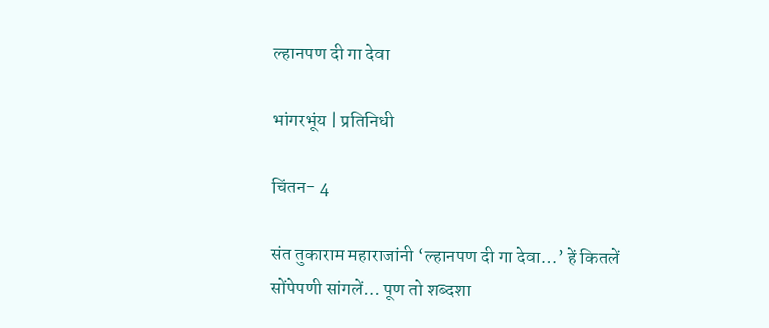ल्हानपण दी गा देवा

भांगरभूंय | प्रतिनिधी

चिंतन- 4

संत तुकाराम महाराजांनी ‘ल्हानपण दी गा देवा…’ हें कितलें सोंपेपणी सांगलें… पूण तो शब्दशा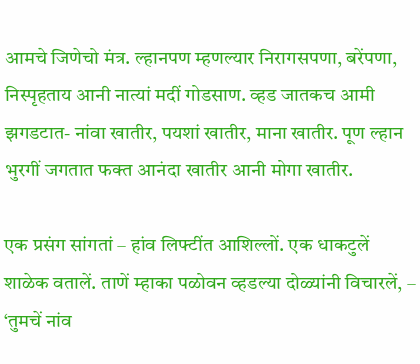आमचे जिणेचो मंत्र. ल्हानपण म्हणल्यार निरागसपणा, बरेंपणा, निस्पृहताय आनी नात्यां मदीं गोडसाण. व्हड जातकच आमी झगडटात- नांवा खातीर, पयशां खातीर, माना खातीर. पूण ल्हान भुरगीं जगतात फक्त आनंदा खातीर आनी मोगा खातीर.

एक प्रसंग सांगतां – हांव लिफ्टींत आशिल्लों. एक धाकटुलें शाळेक वतालें. ताणें म्हाका पळोवन व्हडल्या दोळ्यांनी विचारलें, – ‘तुमचें नांव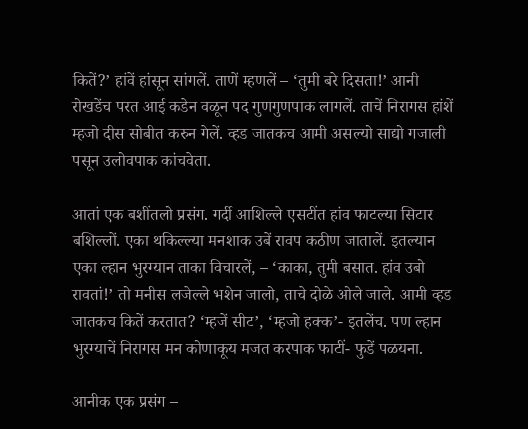कितें?’ हांवें हांसून सांगलें. ताणें म्हणलें – ‘तुमी बरे दिसता!’ आनी रोखडेंच परत आई कडेन वळून पद गुणगुणपाक लागलें. ताचें निरागस हांशें म्हजो दीस सोबीत करुन गेलें. व्हड जातकच आमी असल्यो साद्यो गजाली पसून उलोवपाक कांचवेता.

आतां एक बशींतलो प्रसंग. गर्दी आशिल्ले एसटींत हांव फाटल्या सिटार बशिल्लों. एका थकिल्ल्या मनशाक उबें रावप कठीण जातालें. इतल्यान एका ल्हान भुरग्यान ताका विचारलें, – ‘काका, तुमी बसात. हांव उबो रावतां!’ तो मनीस लजेल्ले भशेन जालो, ताचे दोळे ओले जाले. आमी व्हड जातकच कितें करतात? ‘म्हजें सीट’, ‘म्हजो हक्क’- इतलेंच. पण ल्हान भुरग्याचें निरागस मन कोणाकूय मजत करपाक फाटीं- फुडें पळयना.

आनीक एक प्रसंग –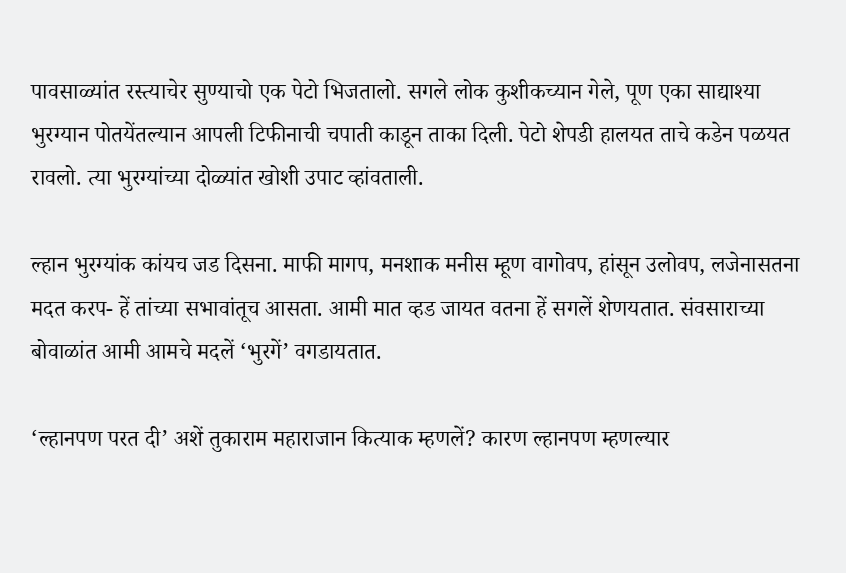पावसाळ्यांत रस्त्याचेर सुण्याचो एक पेटो भिजतालो. सगले लोक कुशीकच्यान गेले, पूण एका साद्याश्या भुरग्यान पोतयेंतल्यान आपली टिफीनाची चपाती काडून ताका दिली. पेटो शेपडी हालयत ताचे कडेन पळयत रावलो. त्या भुरग्यांच्या दोळ्यांत खोशी उपाट व्हांवताली.

ल्हान भुरग्यांक कांयच जड दिसना. माफी मागप, मनशाक मनीस म्हूण वागोवप, हांसून उलोवप, लजेनासतना मदत करप- हें तांच्या सभावांतूच आसता. आमी मात व्हड जायत वतना हें सगलें शेणयतात. संवसाराच्या बोवाळांत आमी आमचे मदलें ‘भुरगें’ वगडायतात.

‘ल्हानपण परत दी’ अशें तुकाराम महाराजान कित्याक म्हणलें? कारण ल्हानपण म्हणल्यार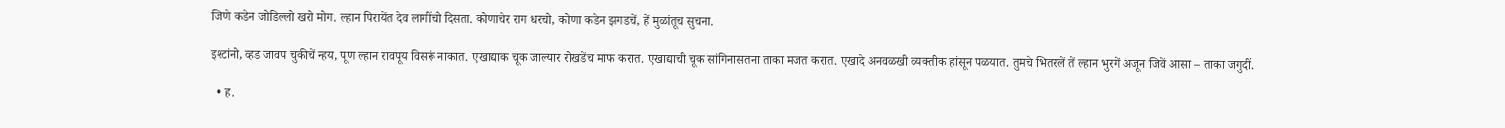जिणे कडेन जोडिल्लो खरो मोग. ल्हान पिरायेंत देव लागींचो दिसता. कोणाचेर राग धरचो, कोणा कडेन झगडचें, हें मुळांतूच सुचना.

इश्टांनो, व्हड जावप चुकीचें न्हय, पूण ल्हान रावपूय विसरूं नाकात. एखाद्याक चूक जाल्यार रोखडेंच माफ करात. एखाद्याची चूक सांगिनासतना ताका मजत करात. एखादे अनवळखी व्यक्तीक हांसून पळयात. तुमचे भितरलें तें ल्हान भुरगें अजून जिवें आसा – ताका जगुदीं.

  • ह.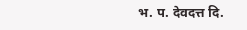भ. प. देवदत्त दि.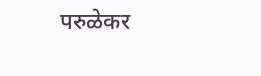परुळेकर